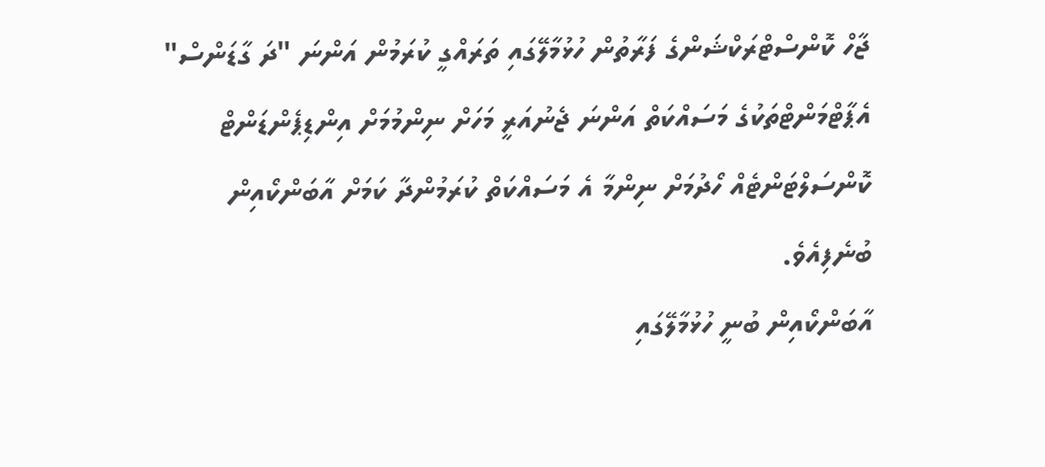ޖާހް ކޮންސްޓްރަކްޝަންގެ ފަރާތުން ހުޅުމާލޭގައި ތަރައްގީ ކުރަމުން އަންނަ "ދަ ގާޑަންސް" އެޕާޓްމަންޓްތަކުގެ މަސައްކަތް އަންނަ ޖެނުއަރީ މަހަށް ނިންމުމަށް އިންޑިޕެންޑަންޓް ކޮންސަލްޓަންޓެއް ހޯދުމަށް ނިންމާ އެ މަސައްކަތް ކުރަމުންދާ ކަމަށް އާބަންކޯއިން ބުނެފިއެވެ.
އާބަންކޯއިން ބުނީ ހުޅުމާލޭގައި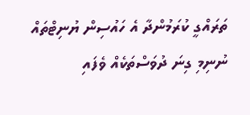ތަރައްގީ ކުރަމުންދާ އެ ހައުސިން ޔުނިޓްތައް ނުނިމި ގިނަ ދުވަސްތަކެއް ވެފައި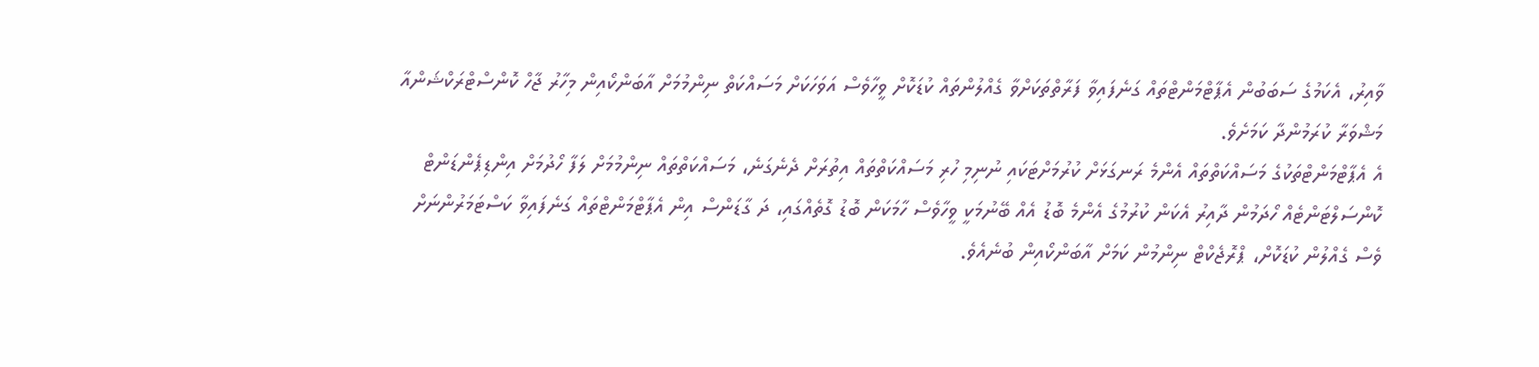ވާއިރު، އެކަމުގެ ސަބަބުން އެޕާޓްމަންޓްތައް ގަނެފައިވާ ފަރާތްތަކަށްވާ ގެއްލުންތައް ކުޑަކޮށް ވީހާވެސް އަވަހަކަށް މަސައްކަތް ނިންމުމަށް އާބަންކޯއިން މިހާރު ޖާހް ކޮންސްޓްރަކްޝަންއާ މަޝްވަރާ ކުރަމުންދާ ކަމަށެވެ.
އެ އެޕާޓްމަންޓްތަކުގެ މަސައްކަތްތައް އެންމެ ރަނގަޅަށް ކުރުމަށްޓަކައި ނުނިމި ހުރި މަސައްކަތްތައް އިތުރަށް ދެނެގަނެ، މަސައްކަތްތައް ނިންމުމަށް ލަފާ ހޯދުމަށް އިންޑިޕެންޑަންޓް ކޮންސަލްޓަންޓެއް ހޯދަމުން ދާއިރު އެކަން ކުރުމުގެ އެންމެ ބޮޑު އެއް ބޭނުމަކީ ވީހާވެސް ހާމަކަން ބޮޑު ގޮތެއްގައި، ދަ ގާޑަންސް އިން އެޕާޓްމަންޓްތައް ގަނެފައިވާ ކަސްޓަމަރުންނަށް ވެސް ގެއްލުން ކުޑަކޮށް، ޕްރޮޖެކްޓް ނިންމުން ކަމަށް އާބަންކޯއިން ބުނެއެވެ.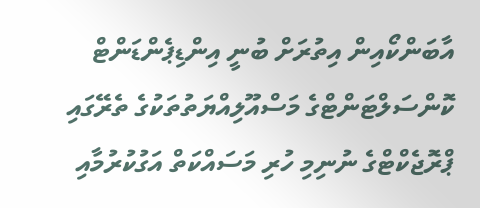އާބަންކޯއިން އިތުރަށް ބުނީ އިންޑިޕެންޑަންޓް ކޮންސަލްޓަންޓްގެ މަސްއޫލިއްޔަތުތަކުގެ ތެރޭގައި ޕްރޮޖެކްޓްގެ ނުނިމި ހުރި މަސައްކަތް އަގުކުރުމާއި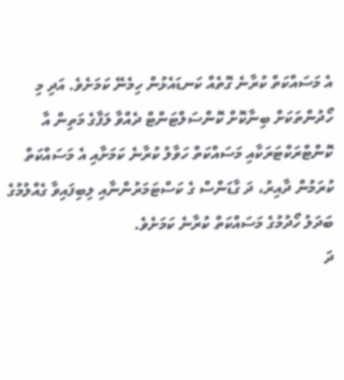އެ މަސައްކަތް ކުރާނެ ގޮތެއް ކަނޑައެޅުން ހިމެނޭ ކަމަށެވެ. އަދި މި ހޯދުންތަކަށް ބިނާކޮށް ކޮންސަލްޓަންޓް ދެއްވާ ލަފާގެ މަތިން އާ ކޮންޓްރަކްޓަރަކާއި މަސައްކަތް ހަވާލު ކުރާނެ ކަމަށާއި އެ މަސައްކަތް ކުރަމުން ދާއިރު، ދަ ގާޑަންސް ގެ ކަސްޓަމަރުންނާއި ލިބިފައިވާ ގެއްލުމުގެ ބަދަލު ހޯދުމުގެ މަސައްކަތް ކުރާނެ ކަމަށެވެ.
ދަ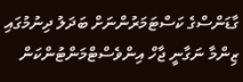ގާޑަންސްގެ ކަސްޓަމަރުންނަށް ބަދަލު ދިނުމުގައި ޒިންމާ ނަގާނީ ޖާހް އިންވެސްޓްމަންޓުންކަން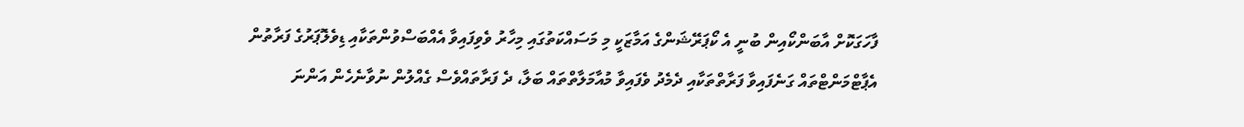ފާހަގަކޮށް އާބަންކޯއިން ބުނީ އެ ކޯޕަރޭޝަންގެ އަމާޒަކީ މި މަސައްކަތުގައި މިހާރު ވެވިފައިވާ އެއްބަސްވުންތަކާއި ޑިވެލޮޕަރުގެ ފަރާތުން އެޕާޓްމަންޓްތައް ގަނެފައިވާ ފަރާތްތަކާއި ދެމެދު ވެފައިވާ މުއާމަލާތްތައް ބަލާ، ދެ ފަރާތައްވެސް ގެއްލުން ނުވާނެހެން އަންނަ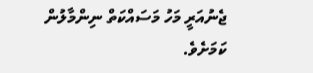ޖެނުއަރީ މަހު މަސައްކަތް ނިންމާލުން ކަމަށެވެ.